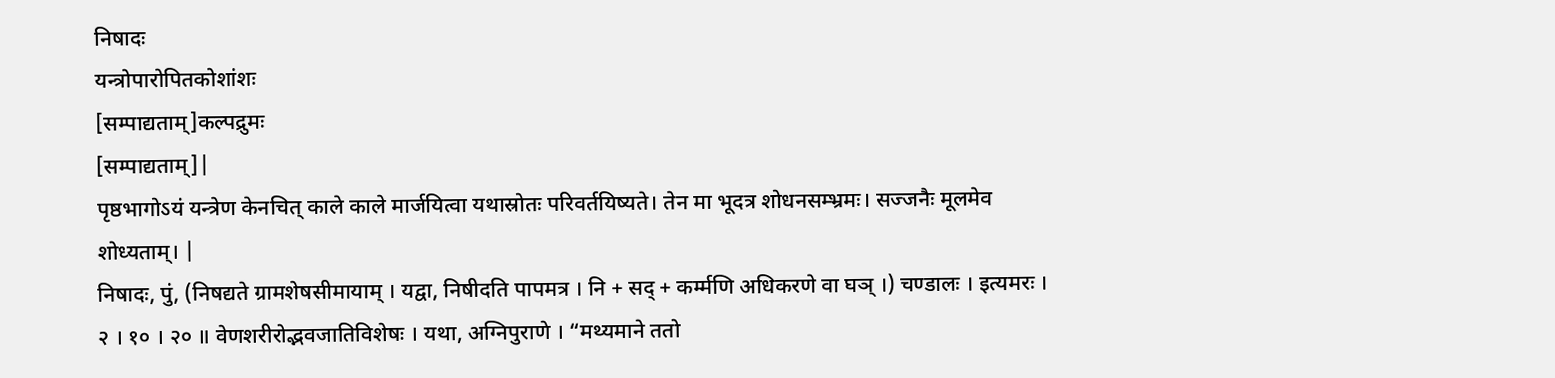निषादः
यन्त्रोपारोपितकोशांशः
[सम्पाद्यताम्]कल्पद्रुमः
[सम्पाद्यताम्]|
पृष्ठभागोऽयं यन्त्रेण केनचित् काले काले मार्जयित्वा यथास्रोतः परिवर्तयिष्यते। तेन मा भूदत्र शोधनसम्भ्रमः। सज्जनैः मूलमेव शोध्यताम्। |
निषादः, पुं, (निषद्यते ग्रामशेषसीमायाम् । यद्वा, निषीदति पापमत्र । नि + सद् + कर्म्मणि अधिकरणे वा घञ् ।) चण्डालः । इत्यमरः । २ । १० । २० ॥ वेणशरीरोद्भवजातिविशेषः । यथा, अग्निपुराणे । “मथ्यमाने ततो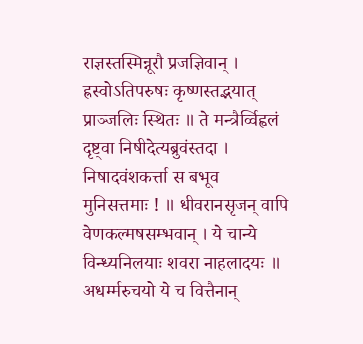राज्ञस्तस्मिन्नूरौ प्रजज्ञिवान् । ह्रस्वोऽतिपरुषः कृष्णस्तद्भयात् प्राञ्जलिः स्थितः ॥ ते मन्त्रैर्व्विह्वलं दृष्ट्वा निषीदेत्यब्रुवंस्तदा । निषादवंशकर्त्ता स बभूव मुनिसत्तमाः ! ॥ धीवरानसृजन् वापि वेणकल्मषसम्भवान् । ये चान्ये विन्ध्यनिलयाः शवरा नाहलादयः ॥ अधर्म्मरुचयो ये च वित्तैनान्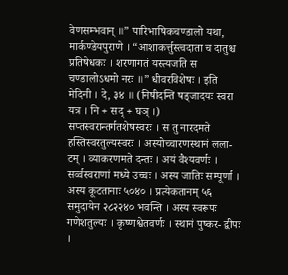वेणसम्भवान् ॥” पारिभाषिकचण्डालो यथा, मार्कण्डेयपुराणे । “आशाकर्त्तुस्त्वदाता च दातुश्च प्रतिषेधकः । शरणागतं यस्त्यजति स चण्डालोऽधमो नरः ॥” धीवरविशेषः । इति मेदिनी । दे, ३४ ॥ (निषीदन्ति षड्जादयः स्वरा यत्र । नि + सद् + घञ् ।) सप्तस्वरान्तर्गतशेषस्वरः । स तु नारदमते हस्तिस्वरतुल्यस्वरः । अस्योच्चारणस्थानं लला- टम् । व्याकरणमते दन्तः । अयं वैश्यवर्णः । सर्व्वस्वराणां मध्ये उच्चः । अस्य जातिः सम्पूर्णा । अस्य कूटतानाः ५०४० । प्रत्येकतानम् ५६ समुदायेन २८२२४० भवन्ति । अस्य स्वरूपः गणेशतुल्यः । कृष्णश्वेतवर्णः । स्थानं पुष्कर- द्वीपः ।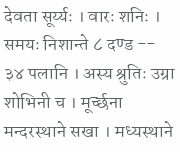देवता सूर्य्यः । वारः शनिः । समयः निशान्ते ८ दण्ड -- ३४ पलानि । अस्य श्रुतिः उग्रा शोभिनी च । मूर्च्छना मन्दरस्थाने सखा । मध्यस्थाने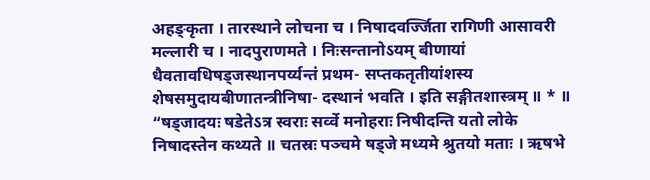अहङ्कृता । तारस्थाने लोचना च । निषादवर्ज्जिता रागिणी आसावरी मल्लारी च । नादपुराणमते । निःसन्तानोऽयम् बीणायां धैवतावधिषड्जस्थानपर्य्यन्तं प्रथम- सप्तकतृतीयांशस्य शेषसमुदायबीणातन्त्रीनिषा- दस्थानं भवति । इति सङ्गीतशास्त्रम् ॥ * ॥ “षड्जादयः षडेतेऽत्र स्वराः सर्व्वे मनोहराः निषीदन्ति यतो लोके निषादस्तेन कथ्यते ॥ चतस्रः पञ्चमे षड्जे मध्यमे श्रुतयो मताः । ऋषभे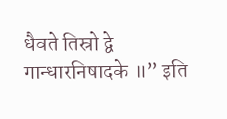धैवते तिस्रो द्वे गान्धारनिषादके ॥” इति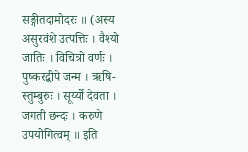सङ्गीतदामोदरः ॥ (अस्य असुरवंशे उत्पत्तिः । वैश्यो जातिः । विचित्रो वर्णः । पुष्करद्बीपे जन्म । ऋषि- स्तुम्बुरुः । सूर्य्यो देवता । जगती छन्दः । करुणे उपयोगित्वम् ॥ इति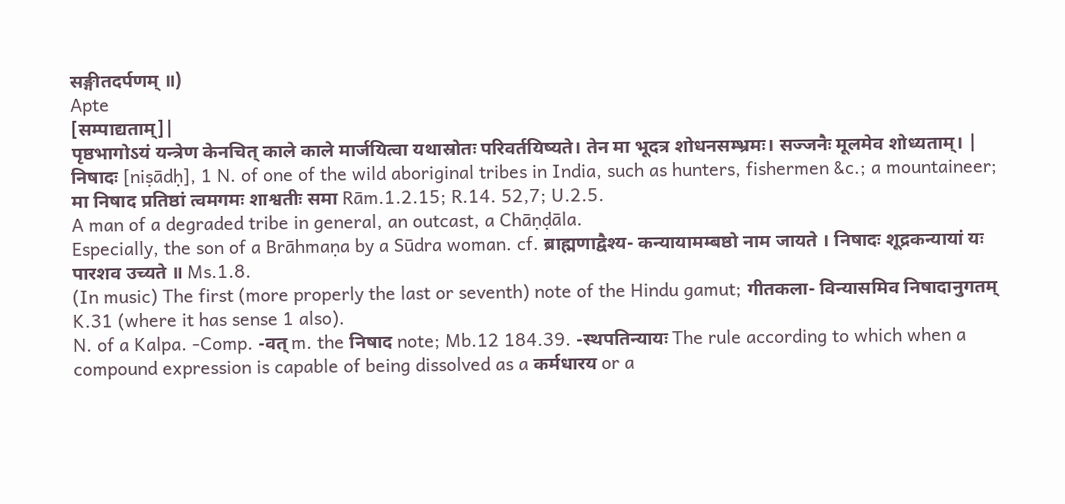सङ्गीतदर्पणम् ॥)
Apte
[सम्पाद्यताम्]|
पृष्ठभागोऽयं यन्त्रेण केनचित् काले काले मार्जयित्वा यथास्रोतः परिवर्तयिष्यते। तेन मा भूदत्र शोधनसम्भ्रमः। सज्जनैः मूलमेव शोध्यताम्। |
निषादः [niṣādḥ], 1 N. of one of the wild aboriginal tribes in India, such as hunters, fishermen &c.; a mountaineer; मा निषाद प्रतिष्ठां त्वमगमः शाश्वतीः समा Rām.1.2.15; R.14. 52,7; U.2.5.
A man of a degraded tribe in general, an outcast, a Chāṇḍāla.
Especially, the son of a Brāhmaṇa by a Sūdra woman. cf. ब्राह्मणाद्वैश्य- कन्यायामम्बष्ठो नाम जायते । निषादः शूद्रकन्यायां यः पारशव उच्यते ॥ Ms.1.8.
(In music) The first (more properly the last or seventh) note of the Hindu gamut; गीतकला- विन्यासमिव निषादानुगतम् K.31 (where it has sense 1 also).
N. of a Kalpa. -Comp. -वत् m. the निषाद note; Mb.12 184.39. -स्थपतिन्यायः The rule according to which when a compound expression is capable of being dissolved as a कर्मधारय or a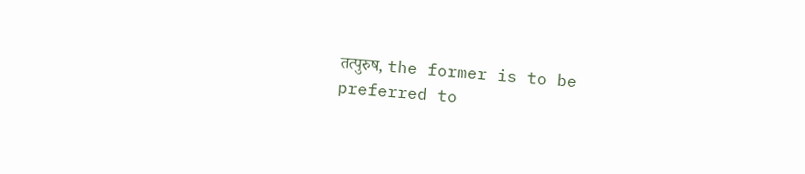तत्पुरुष, the former is to be preferred to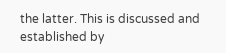the latter. This is discussed and established by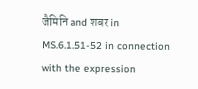जैमिनि and शबर in MS.6.1.51-52 in connection with the expression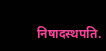निषादस्थपति.